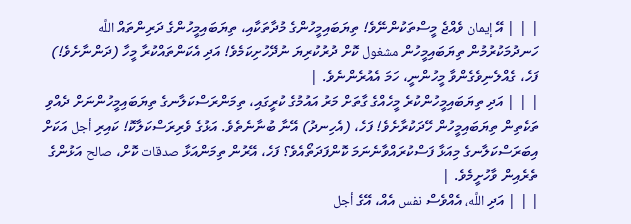| | | އޭ إيمان ވެއްޖެ މީސްތަކުންނޭވެ! ތިޔަބައިމީހުންގެ މުދާތަކާއި، ތިޔަބައިމީހުންގެ ދަރިންތައް اللَّه ހަނދުމަކުރުމުން ތިޔަބައިމީހުން مشغول ކޮށް ދުރުކުރިޔަ ނުދޭހުށިކަމެވެ! އަދި އެކަންތައްކުރާ މީހާ (ދަންނާށެވެ!) ފަހެ، ގެއްލެނިވެގެންވާ މީހުންނީ، ހަމަ އެއުރެންނެވެ. |
| | | އަދި ތިޔަބައިމީހުންކުރެ މީހެއްގެ ގާތަށް މަރު އައުމުގެ ކުރީގައި، ތިމަންރަސްކަލާނގެ ތިޔަބައިމީހުންނަށް ދެއްވި ތަކެތިން ތިޔަބައިމީހުން ހޭދަކުރާށެވެ! ފަހެ، (އެހިނދު) އޭނާ ބުނާނެތެވެ. އަޅުގެ ވެރިރަސްކަލާކޮ! ކައިރި أجل އަކަށް އިބަރަސްކަލާނގެ މިއަޅާ ފަސްކުރައްވާނެނަމަ ކޮންފަދަތޯއެވެ؟ ފަހެ، އޭރުން ތިމަންއަޅާ صدقات ކޮށް، صالح އަޅުންގެ ތެރެއިން ވާހުށީމެވެ. |
| | | އަދި اللَّه، އެއްވެސް نفس އެއް، އޭގެ أجل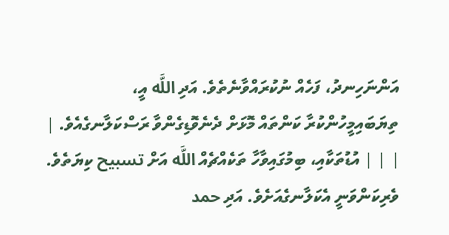އަންނަހިނދު، ފަހެއް ނުކުރައްވާނެތެވެ. އަދި اللَّه އީ، ތިޔަބައިމީހުންކުރާ ކަންތައް މޮޅަށް ދެނެވޮޑިގެންވާ ރަސްކަލާނގެއެވެ. |
| | | އުޑުތަކާއި، ބިމުގައިވާހާ ތަކެއްޗެއް اللَّه އަށް تسبيح ކިޔަތެވެ. ވެރިކަންވަނީ އެކަލާނގެއަށެވެ. އަދި حمد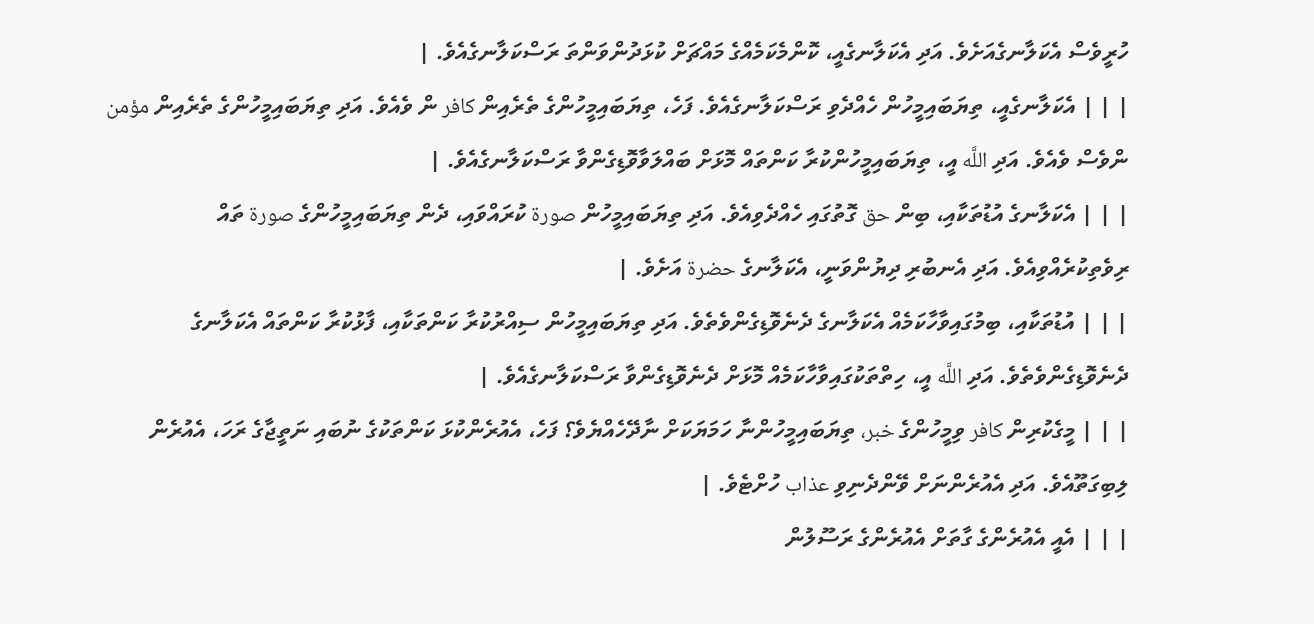ހުރީވެސް އެކަލާނގެއަށެވެ. އަދި އެކަލާނގެއީ، ކޮންމެކަމެއްގެ މައްޗަށް ކުޅަދުންވަންތަ ރަސްކަލާނގެއެވެ. |
| | | އެކަލާނގެއީ، ތިޔަބައިމީހުން ހެއްދެވި ރަސްކަލާނގެއެވެ. ފަހެ، ތިޔަބައިމީހުންގެ ތެރެއިން كافر ން ވެއެވެ. އަދި ތިޔަބައިމީހުންގެ ތެރެއިން مؤمن ންވެސް ވެއެވެ. އަދި اللَّه އީ، ތިޔަބައިމީހުންކުރާ ކަންތައް މޮޅަށް ބައްލަވާވޮޑިގެންވާ ރަސްކަލާނގެއެވެ. |
| | | އެކަލާނގެ އުޑުތަކާއި، ބިން حق ގޮތުގައި ހެއްދެވިއެވެ. އަދި ތިޔަބައިމީހުން صورة ކުރައްވައި، ދެން ތިޔަބައިމީހުންގެ صورة ތައް ރިވެތިކުރެއްވިއެވެ. އަދި އެނބުރި ދިޔުންވަނީ، އެކަލާނގެ حضرة އަށެވެ. |
| | | އުޑުތަކާއި، ބިމުގައިވާހާކަމެއް އެކަލާނގެ ދެނެވޮޑިގެންވެތެވެ. އަދި ތިޔަބައިމީހުން ސިއްރުކުރާ ކަންތަކާއި، ފާޅުކުރާ ކަންތައް އެކަލާނގެ ދެނެވޮޑިގެންވެތެވެ. އަދި اللَّه އީ، ހިތްތަކުގައިވާހާކަމެއް މޮޅަށް ދެނެވޮޑިގެންވާ ރަސްކަލާނގެއެވެ. |
| | | މީގެކުރިން كافر ވިމީހުންގެ خبر، ތިޔަބައިމީހުންނާ ހަމަޔަކަށް ނާދޭހެއްޔެވެ؟ ފަހެ، އެއުރެންކުޅަ ކަންތަކުގެ ނުބައި ނަތީޖާގެ ރަހަ، އެއުރެން ލިބިގަތޫއެވެ. އަދި އެއުރެންނަށް ވޭންދެނިވި عذاب ހުށްޓެވެ. |
| | | އެއީ އެއުރެންގެ ގާތަށް އެއުރެންގެ ރަސޫލުން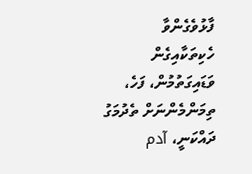ފާޅުވެގެންވާ ހެކިތަކާއިގެން ވަޑައިގަތުމުން، ފަހެ، ތިމަންމެންނަށް ތެދުމަގު ދައްކަނީ، آدم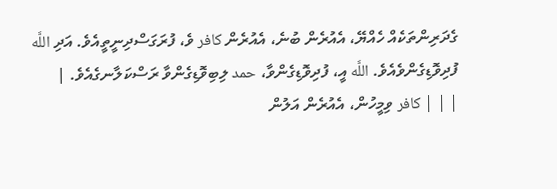ގެދަރިންތަކެއް ހެއްޔޭ، އެއުރެން ބުނެ، އެއުރެން كافر ވެ، ފުރަގަސްދިނީތީއެވެ. އަދި اللَّه ފުދިވޮޑިގެންވެއެވެ. اللَّه އީ، ފުދިވޮޑިގެންވާ، حمد ލިބިވޮޑިގެންވާ ރަސްކަލާނގެއެވެ. |
| | | كافر ވިމީހުން، އެއުރެން އަލުން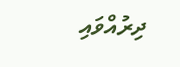ދިރުއްވައި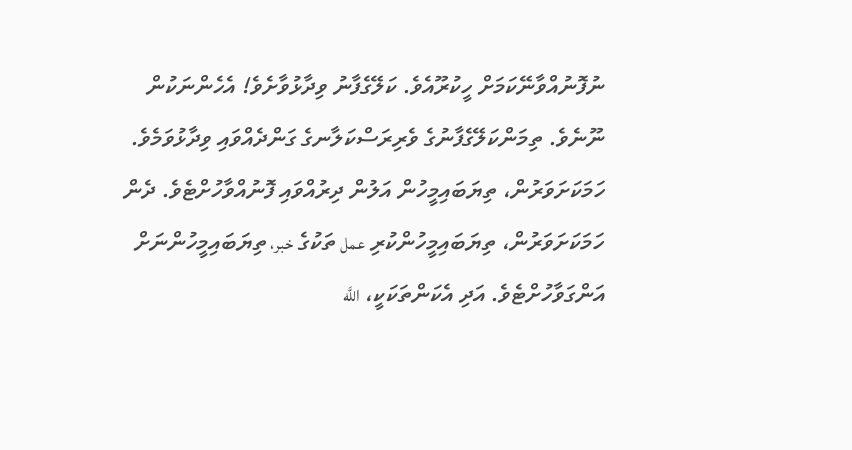ނުފޮނުއްވާނޭކަމަށް ހީކުރޫއެވެ. ކަލޭގެފާނު ވިދާޅުވާށެވެ! އެހެންނަކުން ނޫނެވެ. ތިމަންކަލޭގެފާނުގެ ވެރިރަސްކަލާނގެ ގަންދެއްވައި ވިދާޅުވަމެވެ. ހަމަކަށަވަރުން، ތިޔަބައިމީހުން އަލުން ދިރުއްވައި ފޮނުއްވާހުށްޓެވެ. ދެން ހަމަކަށަވަރުން، ތިޔަބައިމީހުންކުރި عمل ތަކުގެ خبر، ތިޔަބައިމީހުންނަށް އަންގަވާހުށްޓެވެ. އަދި އެކަންތަކަކީ، اللَّه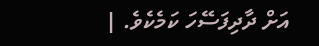އަށް ދާދިފަސޭހަ ކަމެކެވެ. |